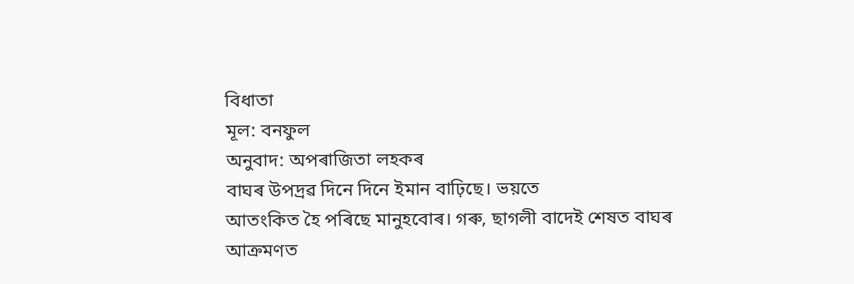বিধাতা
মূল: বনফুল
অনুবাদ: অপৰাজিতা লহকৰ
বাঘৰ উপদ্ৰৱ দিনে দিনে ইমান বাঢ়িছে। ভয়তে
আতংকিত হৈ পৰিছে মানুহবোৰ। গৰু, ছাগলী বাদেই শেষত বাঘৰ
আক্ৰমণত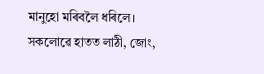মানুহো মৰিবলৈ ধৰিলে। সকলোৱে হাতত লাঠী, জোং,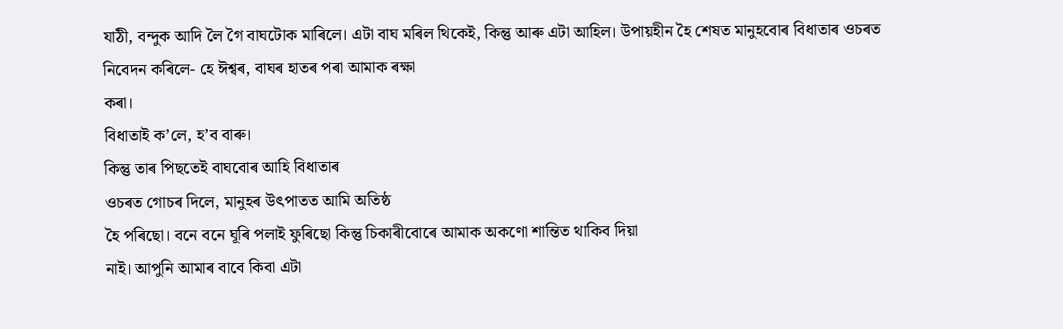যাঠী, বন্দুক আদি লৈ গৈ বাঘটোক মাৰিলে। এটা বাঘ মৰিল থিকেই, কিন্তু আৰু এটা আহিল। উপায়হীন হৈ শেষত মানুহবোৰ বিধাতাৰ ওচৰত
নিবেদন কৰিলে- হে ঈশ্বৰ, বাঘৰ হাতৰ পৰা আমাক ৰক্ষা
কৰা।
বিধাতাই ক’লে, হ’ব বাৰু।
কিন্তু তাৰ পিছতেই বাঘবোৰ আহি বিধাতাৰ
ওচৰত গোচৰ দিলে, মানুহৰ উৎপাতত আমি অতিষ্ঠ
হৈ পৰিছো। বনে বনে ঘূৰি পলাই ফুৰিছো কিন্তু চিকাৰীবোৰে আমাক অকণো শান্তিত থাকিব দিয়া
নাই। আপুনি আমাৰ বাবে কিবা এটা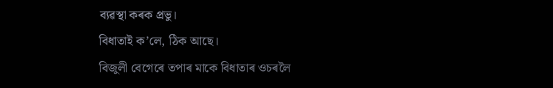ব্যৱস্থা কৰক প্ৰভু।
বিধাতাই ক’লে, ঠিক আছে।
বিজুলী বেগেৰে তপাৰ মাকে বিধাতাৰ ওচৰলৈ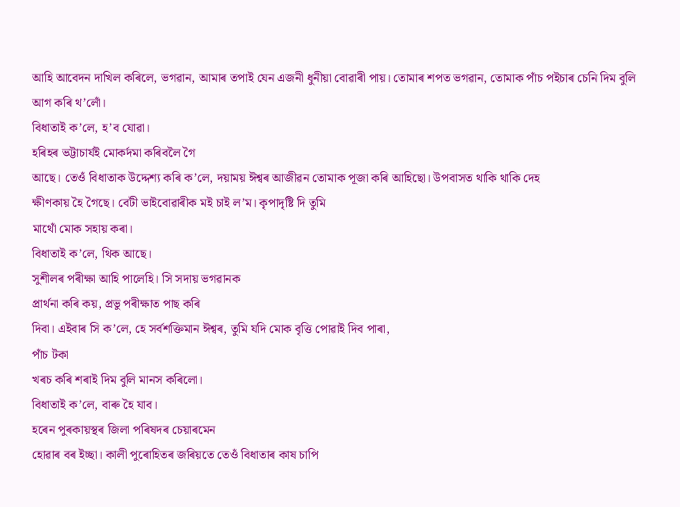আহি আবেদন দাখিল কৰিলে, ভগৱান, আমাৰ তপাই যেন এজনী ধুনীয়া বোৱাৰী পায়। তোমাৰ শপত ভগৱান, তোমাক পাঁচ পইচাৰ চেনি দিম বুলি আগ কৰি থ’লোঁ।
বিধাতাই ক’লে, হ’ব যোৱা।
হৰিহৰ ভট্টাচাৰ্যই মোকৰ্দমা কৰিবলৈ গৈ
আছে। তেওঁ বিধাতাক উদ্দেশ্য কৰি ক’লে, দয়াময় ঈশ্বৰ আজীৱন তোমাক পূজা কৰি আহিছো। উপবাসত থাকি থাকি দেহ
ক্ষীণকায় হৈ গৈছে। বেটী ভাইবোৱাৰীক মই চাই ল’ম। কৃপাদৃষ্টি দি তুমি
মাথোঁ মোক সহায় কৰা।
বিধাতাই ক’লে, থিক আছে।
সুশীলৰ পৰীক্ষা আহি পালেহি। সি সদায় ভগৱানক
প্ৰাৰ্থনা কৰি কয়, প্ৰভু পৰীক্ষাত পাছ কৰি
দিবা। এইবাৰ সি ক’লে, হে সৰ্বশক্তিমান ঈশ্বৰ, তুমি যদি মোক বৃত্তি পোৱাই দিব পাৰা,
পাঁচ টকা
খৰচ কৰি শৰাই দিম বুলি মানস কৰিলো।
বিধাতাই ক’লে, বাৰু হৈ যাব।
হৰেন পুৰকায়স্থৰ জিলা পৰিষদৰ চেয়াৰমেন
হোৱাৰ বৰ ইচ্ছা। কালী পুৰোহিতৰ জৰিয়তে তেওঁ বিধাতাৰ কাষ চাপি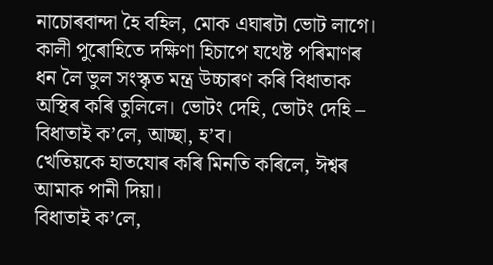নাচোৰবান্দা হৈ বহিল, মোক এঘাৰটা ভোট লাগে। কালী পুৰোহিতে দক্ষিণা হিচাপে যথেষ্ট পৰিমাণৰ
ধন লৈ ভুল সংস্কৃত মন্ত্ৰ উচ্চাৰণ কৰি বিধাতাক অস্থিৰ কৰি তুলিলে। ভোটং দেহি, ভোটং দেহি –
বিধাতাই ক’লে, আচ্ছা, হ’ব।
খেতিয়কে হাতযোৰ কৰি মিনতি কৰিলে, ঈশ্বৰ আমাক পানী দিয়া।
বিধাতাই ক’লে,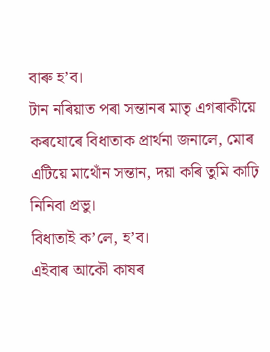বাৰু হ’ব।
টান নৰিয়াত পৰা সন্তানৰ মাতৃ এগৰাকীয়ে
কৰযোৰে বিধাতাক প্ৰাৰ্থনা জনালে, মোৰ এটিয়ে মাথোঁন সন্তান, দয়া কৰি তুমি কাঢ়ি নিনিবা প্ৰভু।
বিধাতাই ক’লে, হ’ব।
এইবাৰ আকৌ কাষৰ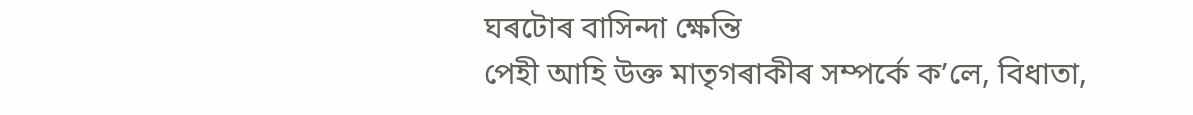ঘৰটোৰ বাসিন্দা ক্ষেন্তি
পেহী আহি উক্ত মাতৃগৰাকীৰ সম্পৰ্কে ক’লে, বিধাতা,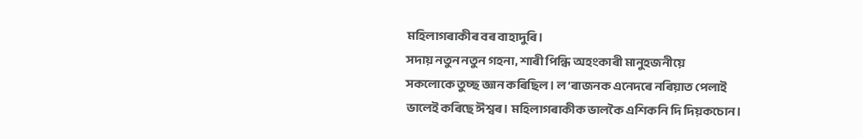মহিলাগৰাকীৰ বৰ বাহাদুৰি।
সদায় নতুন নতুন গহনা, শাৰী পিন্ধি অহংকাৰী মানুহজনীয়ে
সকলোকে তুচ্ছ জ্ঞান কৰিছিল। ল’ৰাজনক এনেদৰে নৰিয়াত পেলাই
ভালেই কৰিছে ঈশ্বৰ। মহিলাগৰাকীক ভালকৈ এশিকনি দি দিয়কচোন।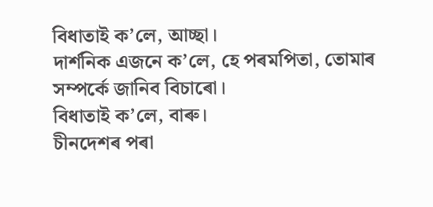বিধাতাই ক’লে, আচ্ছা।
দাৰ্শনিক এজনে ক’লে, হে পৰমপিতা, তোমাৰ সম্পৰ্কে জানিব বিচাৰো।
বিধাতাই ক’লে, বাৰু।
চীনদেশৰ পৰা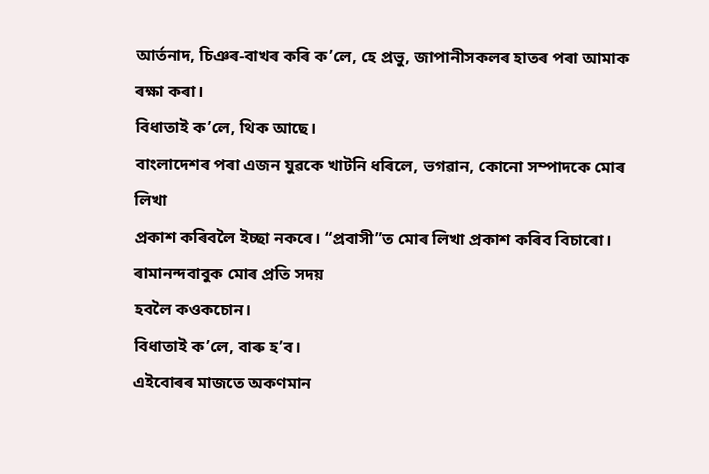আৰ্তনাদ, চিঞৰ-বাখৰ কৰি ক’লে, হে প্ৰভু, জাপানীসকলৰ হাতৰ পৰা আমাক
ৰক্ষা কৰা।
বিধাতাই ক’লে, থিক আছে।
বাংলাদেশৰ পৰা এজন যুৱকে খাটনি ধৰিলে, ভগৱান, কোনো সম্পাদকে মোৰ লিখা
প্ৰকাশ কৰিবলৈ ইচ্ছা নকৰে। “প্ৰবাসী”ত মোৰ লিখা প্ৰকাশ কৰিব বিচাৰো। ৰামানন্দবাবুক মোৰ প্ৰতি সদয়
হবলৈ কওকচোন।
বিধাতাই ক’লে, বাৰু হ’ব।
এইবোৰৰ মাজতে অকণমান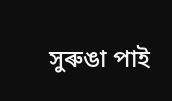সুৰুঙা পাই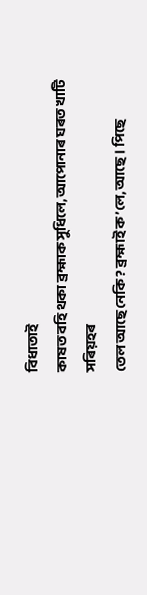বিধাতাই
কাষত বহি থকা ব্ৰহ্মাক সুধিলে, আপোনাৰ ঘৰত খাটি সৰিয়হৰ
তেল আছে নেকি? ব্ৰহ্মাই ক’লে, আছে। পিছে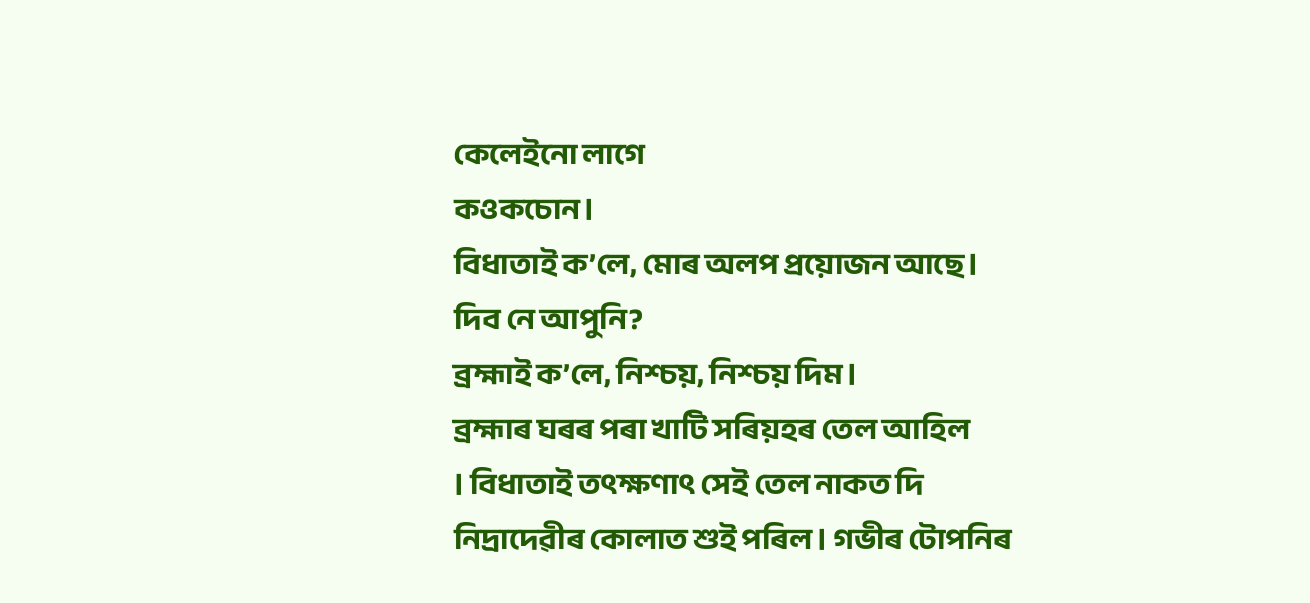কেলেইনো লাগে
কওকচোন।
বিধাতাই ক’লে, মোৰ অলপ প্ৰয়োজন আছে। দিব নে আপুনি?
ব্ৰহ্মাই ক’লে, নিশ্চয়, নিশ্চয় দিম।
ব্ৰহ্মাৰ ঘৰৰ পৰা খাটি সৰিয়হৰ তেল আহিল
। বিধাতাই তৎক্ষণাৎ সেই তেল নাকত দি নিদ্ৰাদেৱীৰ কোলাত শুই পৰিল। গভীৰ টোপনিৰ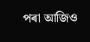পৰা আজিও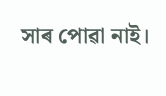সাৰ পোৱা নাই।